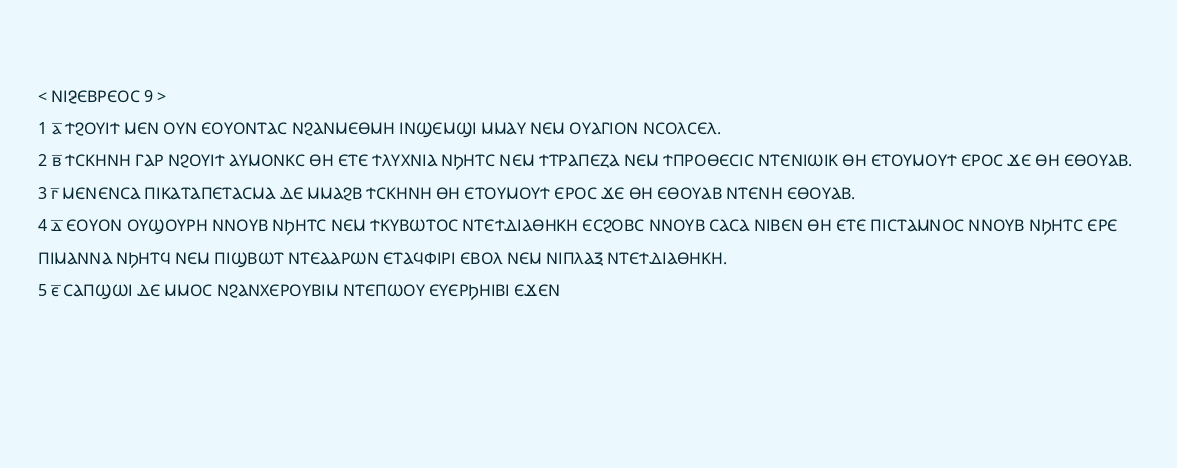< ⲚⲒⳈⲈⲂⲢⲈⲞⲤ 9 >
1 ⲁ̅ ϮϨⲞⲨⲒϮ ⲘⲈⲚ ⲞⲨⲚ ⲈⲞⲨⲞⲚⲦⲀⲤ ⲚϨⲀⲚⲘⲈⲐⲘⲎ ⲒⲚϢⲈⲘϢⲒ ⲘⲘⲀⲨ ⲚⲈⲘ ⲞⲨⲀⲄⲒⲞⲚ ⲚⲤⲞⲖⲤⲈⲖ.
2 ⲃ̅ ϮⲤⲔⲎⲚⲎ ⲄⲀⲢ ⲚϨⲞⲨⲒϮ ⲀⲨⲘⲞⲚⲔⲤ ⲐⲎ ⲈⲦⲈ ϮⲖⲨⲬⲚⲒⲀ ⲚϦⲎⲦⲤ ⲚⲈⲘ ϮⲦⲢⲀⲠⲈⲌⲀ ⲚⲈⲘ ϮⲠⲢⲞⲐⲈⲤⲒⲤ ⲚⲦⲈⲚⲒⲰⲒⲔ ⲐⲎ ⲈⲦⲞⲨⲘⲞⲨϮ ⲈⲢⲞⲤ ϪⲈ ⲐⲎ ⲈⲐⲞⲨⲀⲂ.
3 ⲅ̅ ⲘⲈⲚⲈⲚⲤⲀ ⲠⲒⲔⲀⲦⲀⲠⲈⲦⲀⲤⲘⲀ ⲆⲈ ⲘⲘⲀϨⲂ ϮⲤⲔⲎⲚⲎ ⲐⲎ ⲈⲦⲞⲨⲘⲞⲨϮ ⲈⲢⲞⲤ ϪⲈ ⲐⲎ ⲈⲐⲞⲨⲀⲂ ⲚⲦⲈⲚⲎ ⲈⲐⲞⲨⲀⲂ.
4 ⲇ̅ ⲈⲞⲨⲞⲚ ⲞⲨϢⲞⲨⲢⲎ ⲚⲚⲞⲨⲂ ⲚϦⲎⲦⲤ ⲚⲈⲘ ϮⲔⲨⲂⲰⲦⲞⲤ ⲚⲦⲈϮⲆⲒⲀⲐⲎⲔⲎ ⲈⲤϨⲞⲂⲤ ⲚⲚⲞⲨⲂ ⲤⲀⲤⲀ ⲚⲒⲂⲈⲚ ⲐⲎ ⲈⲦⲈ ⲠⲒⲤⲦⲀⲘⲚⲞⲤ ⲚⲚⲞⲨⲂ ⲚϦⲎⲦⲤ ⲈⲢⲈ ⲠⲒⲘⲀⲚⲚⲀ ⲚϦⲎⲦϤ ⲚⲈⲘ ⲠⲒϢⲂⲰⲦ ⲚⲦⲈⲀⲀⲢⲰⲚ ⲈⲦⲀϤⲪⲒⲢⲒ ⲈⲂⲞⲖ ⲚⲈⲘ ⲚⲒⲠⲖⲀⲜ ⲚⲦⲈϮⲆⲒⲀⲐⲎⲔⲎ.
5 ⲉ̅ ⲤⲀⲠϢⲰⲒ ⲆⲈ ⲘⲘⲞⲤ ⲚϨⲀⲚⲬⲈⲢⲞⲨⲂⲒⲘ ⲚⲦⲈⲠⲰⲞⲨ ⲈⲨⲈⲢϦⲎⲒⲂⲒ ⲈϪⲈⲚ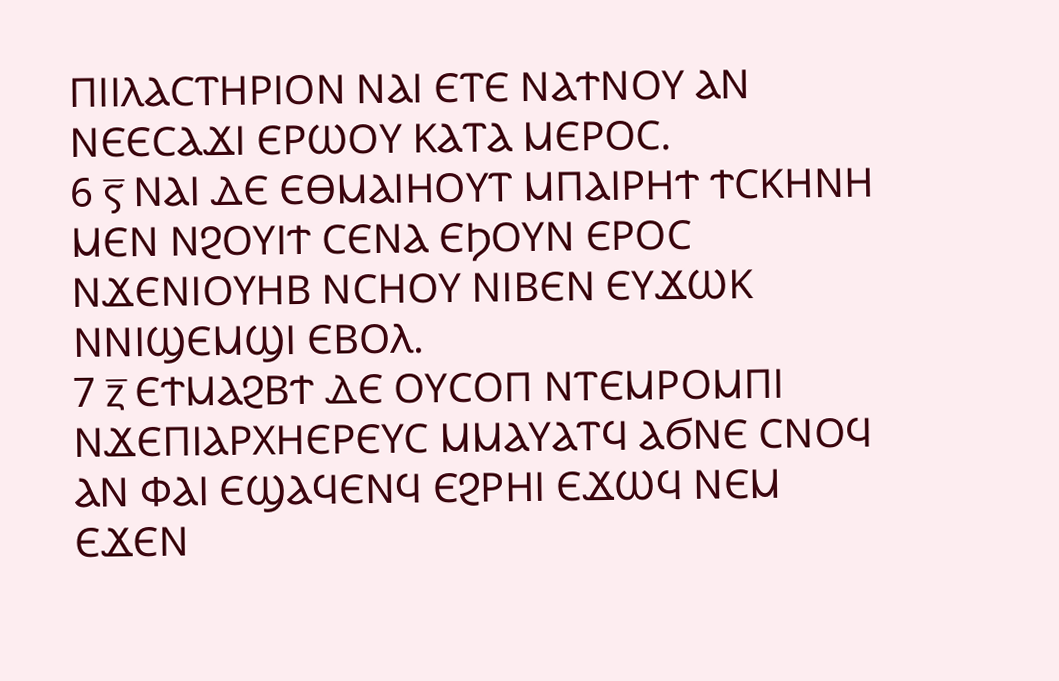ⲠⲒⲒⲖⲀⲤⲦⲎⲢⲒⲞⲚ ⲚⲀⲒ ⲈⲦⲈ ⲚⲀϮⲚⲞⲨ ⲀⲚ ⲚⲈⲈⲤⲀϪⲒ ⲈⲢⲰⲞⲨ ⲔⲀⲦⲀ ⲘⲈⲢⲞⲤ.
6 ⲋ̅ ⲚⲀⲒ ⲆⲈ ⲈⲐⲘⲀⲒⲎⲞⲨⲦ ⲘⲠⲀⲒⲢⲎϮ ϮⲤⲔⲎⲚⲎ ⲘⲈⲚ ⲚϨⲞⲨⲒϮ ⲤⲈⲚⲀ ⲈϦⲞⲨⲚ ⲈⲢⲞⲤ ⲚϪⲈⲚⲒⲞⲨⲎⲂ ⲚⲤⲎⲞⲨ ⲚⲒⲂⲈⲚ ⲈⲨϪⲰⲔ ⲚⲚⲒϢⲈⲘϢⲒ ⲈⲂⲞⲖ.
7 ⲍ̅ ⲈϮⲘⲀϨⲂϮ ⲆⲈ ⲞⲨⲤⲞⲠ ⲚⲦⲈⲘⲢⲞⲘⲠⲒ ⲚϪⲈⲠⲒⲀⲢⲬⲎⲈⲢⲈⲨⲤ ⲘⲘⲀⲨⲀⲦϤ ⲀϬⲚⲈ ⲤⲚⲞϤ ⲀⲚ ⲪⲀⲒ ⲈϢⲀϤⲈⲚϤ ⲈϨⲢⲎⲒ ⲈϪⲰϤ ⲚⲈⲘ ⲈϪⲈⲚ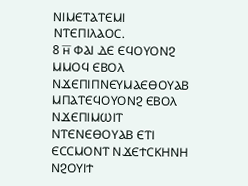ⲚⲒⲘⲈⲦⲀⲦⲈⲘⲒ ⲚⲦⲈⲠⲒⲖⲀⲞⲤ.
8 ⲏ̅ ⲪⲀⲒ ⲆⲈ ⲈϤⲞⲨⲞⲚϨ ⲘⲘⲞϤ ⲈⲂⲞⲖ ⲚϪⲈⲠⲒⲠⲚⲈⲨⲘⲀⲈⲐⲞⲨⲀⲂ ⲘⲠⲀⲦⲈϤⲞⲨⲞⲚϨ ⲈⲂⲞⲖ ⲚϪⲈⲠⲒⲘⲰⲒⲦ ⲚⲦⲈⲚⲈⲐⲞⲨⲀⲂ ⲈⲦⲒ ⲈⲤⲤⲘⲞⲚⲦ ⲚϪⲈϮⲤⲔⲎⲚⲎ ⲚϨⲞⲨⲒϮ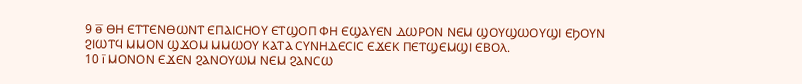9 ⲑ̅ ⲐⲎ ⲈⲦⲦⲈⲚⲐⲰⲚⲦ ⲈⲠⲀⲒⲤⲎⲞⲨ ⲈⲦϢⲞⲠ ⲪⲎ ⲈϢⲀⲨⲈⲚ ⲆⲰⲢⲞⲚ ⲚⲈⲘ ϢⲞⲨϢⲰⲞⲨϢⲒ ⲈϦⲞⲨⲚ ϨⲒⲰⲦϤ ⲘⲘⲞⲚ ϢϪⲞⲘ ⲘⲘⲰⲞⲨ ⲔⲀⲦⲀ ⲤⲨⲚⲎⲆⲈⲤⲒⲤ ⲈϪⲈⲔ ⲠⲈⲦϢⲈⲘϢⲒ ⲈⲂⲞⲖ.
10 ⲓ̅ ⲘⲞⲚⲞⲚ ⲈϪⲈⲚ ϨⲀⲚⲞⲨⲰⲘ ⲚⲈⲘ ϨⲀⲚⲤⲰ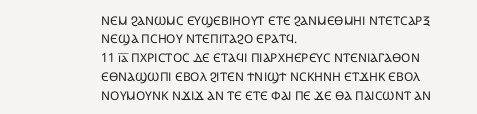ⲚⲈⲘ ϨⲀⲚⲰⲘⲤ ⲈⲨϢⲈⲂⲒⲎⲞⲨⲦ ⲈⲦⲈ ϨⲀⲚⲘⲈⲐⲘⲎⲒ ⲚⲦⲈⲦⲤⲀⲢⲜ ⲚⲈϢⲀ ⲠⲤⲎⲞⲨ ⲚⲦⲈⲠⲒⲦⲀϨⲞ ⲈⲢⲀⲦϤ.
11 ⲓ̅ⲁ̅ ⲠⲬⲢⲒⲤⲦⲞⲤ ⲆⲈ ⲈⲦⲀϤⲒ ⲠⲒⲀⲢⲬⲎⲈⲢⲈⲨⲤ ⲚⲦⲈⲚⲒⲀⲄⲀⲐⲞⲚ ⲈⲐⲚⲀϢⲰⲠⲒ ⲈⲂⲞⲖ ϨⲒⲦⲈⲚ ϮⲚⲒϢϮ ⲚⲤⲔⲎⲚⲎ ⲈⲦϪⲎⲔ ⲈⲂⲞⲖ ⲚⲞⲨⲘⲞⲨⲚⲔ ⲚϪⲒϪ ⲀⲚ ⲦⲈ ⲈⲦⲈ ⲪⲀⲒ ⲠⲈ ϪⲈ ⲐⲀ ⲠⲀⲒⲤⲰⲚⲦ ⲀⲚ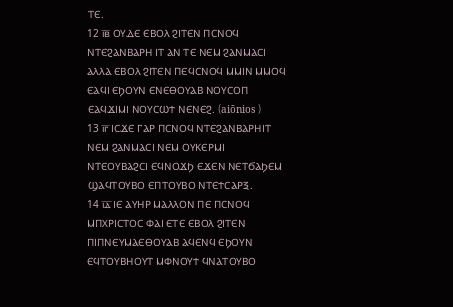ⲦⲈ.
12 ⲓ̅ⲃ̅ ⲞⲨⲆⲈ ⲈⲂⲞⲖ ϨⲒⲦⲈⲚ ⲠⲤⲚⲞϤ ⲚⲦⲈϨⲀⲚⲂⲀⲢⲎ ⲒⲦ ⲀⲚ ⲦⲈ ⲚⲈⲘ ϨⲀⲚⲘⲀⲤⲒ ⲀⲖⲖⲀ ⲈⲂⲞⲖ ϨⲒⲦⲈⲚ ⲠⲈϤⲤⲚⲞϤ ⲘⲘⲒⲚ ⲘⲘⲞϤ ⲈⲀϤⲒ ⲈϦⲞⲨⲚ ⲈⲚⲈⲐⲞⲨⲀⲂ ⲚⲞⲨⲤⲞⲠ ⲈⲀϤϪⲒⲘⲒ ⲚⲞⲨⲤⲰϮ ⲚⲈⲚⲈϨ. (aiōnios )
13 ⲓ̅ⲅ̅ ⲒⲤϪⲈ ⲄⲀⲢ ⲠⲤⲚⲞϤ ⲚⲦⲈϨⲀⲚⲂⲀⲢⲎⲒⲦ ⲚⲈⲘ ϨⲀⲚⲘⲀⲤⲒ ⲚⲈⲘ ⲞⲨⲔⲈⲢⲘⲒ ⲚⲦⲈⲞⲨⲂⲀϨⲤⲒ ⲈϤⲚⲞϪϦ ⲈϪⲈⲚ ⲚⲈⲦϬⲀϦⲈⲘ ϢⲀϤⲦⲞⲨⲂⲞ ⲈⲠⲦⲞⲨⲂⲞ ⲚⲦⲈϮⲤⲀⲢⲜ.
14 ⲓ̅ⲇ̅ ⲒⲈ ⲀⲨⲎⲢ ⲘⲀⲖⲖⲞⲚ ⲠⲈ ⲠⲤⲚⲞϤ ⲘⲠⲬⲢⲒⲤⲦⲞⲤ ⲪⲀⲒ ⲈⲦⲈ ⲈⲂⲞⲖ ϨⲒⲦⲈⲚ ⲠⲒⲠⲚⲈⲨⲘⲀⲈⲐⲞⲨⲀⲂ ⲀϤⲈⲚϤ ⲈϦⲞⲨⲚ ⲈϤⲦⲞⲨⲂⲎⲞⲨⲦ ⲘⲪⲚⲞⲨϮ ϤⲚⲀⲦⲞⲨⲂⲞ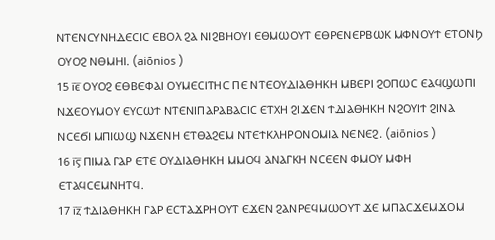ⲚⲦⲈⲚⲤⲨⲚⲎⲆⲈⲤⲒⲤ ⲈⲂⲞⲖ ϨⲀ ⲚⲒϨⲂⲎⲞⲨⲒ ⲈⲐⲘⲰⲞⲨⲦ ⲈⲐⲢⲈⲚⲈⲢⲂⲰⲔ ⲘⲪⲚⲞⲨϮ ⲈⲦⲞⲚϦ ⲞⲨⲞϨ ⲚⲐⲘⲎⲒ. (aiōnios )
15 ⲓ̅ⲉ̅ ⲞⲨⲞϨ ⲈⲐⲂⲈⲪⲀⲒ ⲞⲨⲘⲈⲤⲒⲦⲎⲤ ⲠⲈ ⲚⲦⲈⲞⲨⲆⲒⲀⲐⲎⲔⲎ ⲘⲂⲈⲢⲒ ϨⲞⲠⲰⲤ ⲈⲀϤϢⲰⲠⲒ ⲚϪⲈⲞⲨⲘⲞⲨ ⲈⲨⲤⲰϮ ⲚⲦⲈⲚⲒⲠⲀⲢⲀⲂⲀⲤⲒⲤ ⲈⲦⲬⲎ ϨⲒϪⲈⲚ ϮⲆⲒⲀⲐⲎⲔⲎ ⲚϨⲞⲨⲒϮ ϨⲒⲚⲀ ⲚⲤⲈϬⲒ ⲘⲠⲒⲰϢ ⲚϪⲈⲚⲎ ⲈⲦⲐⲀϨⲈⲘ ⲚⲦⲈϮⲔⲖⲎⲢⲞⲚⲞⲘⲒⲀ ⲚⲈⲚⲈϨ. (aiōnios )
16 ⲓ̅ⲋ̅ ⲠⲒⲘⲀ ⲄⲀⲢ ⲈⲦⲈ ⲞⲨⲆⲒⲀⲐⲎⲔⲎ ⲘⲘⲞϤ ⲀⲚⲀⲄⲔⲎ ⲚⲤⲈⲈⲚ ⲪⲘⲞⲨ ⲘⲪⲎ ⲈⲦⲀϤⲤⲈⲘⲚⲎⲦϤ.
17 ⲓ̅ⲍ̅ ϮⲆⲒⲀⲐⲎⲔⲎ ⲄⲀⲢ ⲈⲤⲦⲀϪⲢⲎⲞⲨⲦ ⲈϪⲈⲚ ϨⲀⲚⲢⲈϤⲘⲰⲞⲨⲦ ϪⲈ ⲘⲠⲀⲤϪⲈⲘϪⲞⲘ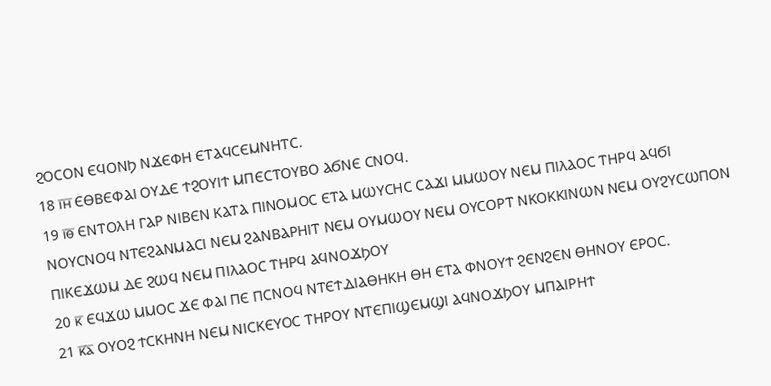ϨⲞⲤⲞⲚ ⲈϤⲞⲚϦ ⲚϪⲈⲪⲎ ⲈⲦⲀϤⲤⲈⲘⲚⲎⲦⲤ.
18 ⲓ̅ⲏ̅ ⲈⲐⲂⲈⲪⲀⲒ ⲞⲨⲆⲈ ϮϨⲞⲨⲒϮ ⲘⲠⲈⲤⲦⲞⲨⲂⲞ ⲀϬⲚⲈ ⲤⲚⲞϤ.
19 ⲓ̅ⲑ̅ ⲈⲚⲦⲞⲖⲎ ⲄⲀⲢ ⲚⲒⲂⲈⲚ ⲔⲀⲦⲀ ⲠⲒⲚⲞⲘⲞⲤ ⲈⲦⲀ ⲘⲰⲨⲤⲎⲤ ⲤⲀϪⲒ ⲘⲘⲰⲞⲨ ⲚⲈⲘ ⲠⲒⲖⲀⲞⲤ ⲦⲎⲢϤ ⲀϤϬⲒ ⲚⲞⲨⲤⲚⲞϤ ⲚⲦⲈϨⲀⲚⲘⲀⲤⲒ ⲚⲈⲘ ϨⲀⲚⲂⲀⲢⲎⲒⲦ ⲚⲈⲘ ⲞⲨⲘⲰⲞⲨ ⲚⲈⲘ ⲞⲨⲤⲞⲢⲦ ⲚⲔⲞⲔⲔⲒⲚⲰⲚ ⲚⲈⲘ ⲞⲨϨⲨⲤⲰⲠⲞⲚ ⲠⲒⲔⲈϪⲰⲘ ⲆⲈ ϨⲰϤ ⲚⲈⲘ ⲠⲒⲖⲀⲞⲤ ⲦⲎⲢϤ ⲀϤⲚⲞϪϦⲞⲨ
20 ⲕ̅ ⲈϤϪⲰ ⲘⲘⲞⲤ ϪⲈ ⲪⲀⲒ ⲠⲈ ⲠⲤⲚⲞϤ ⲚⲦⲈϮⲆⲒⲀⲐⲎⲔⲎ ⲐⲎ ⲈⲦⲀ ⲪⲚⲞⲨϮ ϨⲈⲚϨⲈⲚ ⲐⲎⲚⲞⲨ ⲈⲢⲞⲤ.
21 ⲕ̅ⲁ̅ ⲞⲨⲞϨ ϮⲤⲔⲎⲚⲎ ⲚⲈⲘ ⲚⲒⲤⲔⲈⲨⲞⲤ ⲦⲎⲢⲞⲨ ⲚⲦⲈⲠⲒϢⲈⲘϢⲒ ⲀϤⲚⲞϪϦⲞⲨ ⲘⲠⲀⲒⲢⲎϮ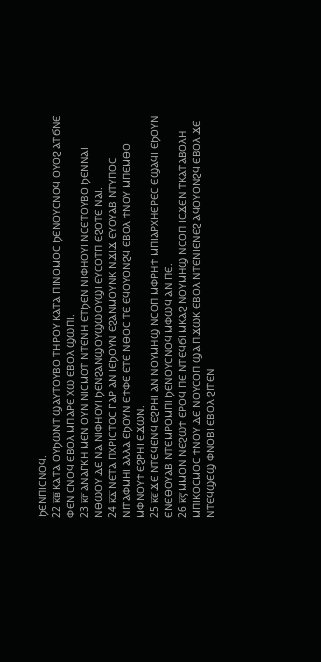ϦⲈⲚⲠⲒⲤⲚⲞϤ.
22 ⲕ̅ⲃ̅ ⲔⲀⲦⲀ ⲞⲨϦⲰⲚⲦ ϢⲀⲨⲦⲞⲨⲂⲞ ⲦⲎⲢⲞⲨ ⲔⲀⲦⲀ ⲠⲒⲚⲞⲘⲞⲤ ϦⲈⲚⲞⲨⲤⲚⲞϤ ⲞⲨⲞϨ ⲀⲦϬⲚⲈ ⲪⲈⲚ ⲤⲚⲞϤ ⲈⲂⲞⲖ ⲘⲠⲀⲢⲈ ⲬⲰ ⲈⲂⲞⲖ ϢⲰⲠⲒ.
23 ⲕ̅ⲅ̅ ⲀⲚⲀⲄⲔⲎ ⲘⲈⲚ ⲞⲨⲚ ⲚⲒⲤⲘⲞⲦ ⲚⲦⲈⲚⲎ ⲈⲦϦⲈⲚ ⲚⲒⲪⲎⲞⲨⲒ ⲚⲤⲈⲦⲞⲨⲂⲞ ϦⲈⲚⲚⲀⲒ ⲚⲐⲰⲞⲨ ⲆⲈ ⲚⲀ ⲚⲒⲪⲎⲞⲨⲒ ϦⲈⲚϨⲀⲚϢⲞⲨϢⲰⲞⲨϢⲒ ⲈⲨⲤⲞⲦⲠ ⲈϨⲞⲦⲈ ⲚⲀⲒ.
24 ⲕ̅ⲇ̅ ⲚⲈⲦⲀ ⲠⲬⲢⲒⲤⲦⲞⲤ ⲄⲀⲢ ⲀⲚ ⲒⲈϦⲞⲨⲚ ⲈϨⲀⲚⲘⲞⲨⲚⲔ ⲚϪⲒϪ ⲈⲨⲞⲨⲀⲂ ⲚⲦⲨⲠⲞⲤ ⲚⲒⲦⲀⲪⲘⲎⲒ ⲀⲖⲖⲀ ⲈϦⲞⲨⲚ ⲈϮⲪⲈ ⲈⲦⲈ ⲚⲐⲞⲤ ⲦⲈ ⲈϤⲞⲨⲞⲚϨϤ ⲈⲂⲞⲖ ϮⲚⲞⲨ ⲘⲠⲈⲘⲐⲞ ⲘⲪⲚⲞⲨϮ ⲈϨⲢⲎⲒ ⲈϪⲰⲚ.
25 ⲕ̅ⲉ̅ ϪⲈ ⲚⲦⲈϤⲈⲚϤ ⲈϨⲢⲎⲒ ⲀⲚ ⲚⲞⲨⲘⲎϢ ⲚⲤⲞⲠ ⲘⲪⲢⲎϮ ⲘⲠⲒⲀⲢⲬⲎⲈⲢⲈⲤ ⲈϢⲀϤⲒ ⲈϦⲞⲨⲚ ⲈⲚⲈⲐⲞⲨⲀⲂ ⲚⲦⲈⲘⲢⲞⲘⲠⲒ ϦⲈⲚⲞⲨⲤⲚⲞϤ ⲘⲪⲰϤ ⲀⲚ ⲠⲈ.
26 ⲕ̅ⲋ̅ ⲘⲘⲞⲚ ⲚⲈϨⲰϮ ⲈⲢⲞϤ ⲠⲈ ⲚⲦⲈϤϬⲒ ⲘⲔⲀϨ ⲚⲞⲨⲘⲎϢ ⲚⲤⲞⲠ ⲒⲤϪⲈⲚ ⲦⲔⲀⲦⲀⲂⲞⲖⲎ ⲘⲠⲒⲔⲞⲤⲘⲞⲤ ϮⲚⲞⲨ ⲆⲈ ⲚⲞⲨⲤⲞⲠ ϢⲀ ⲠϪⲰⲔ ⲈⲂⲞⲖ ⲚⲦⲈⲚⲒⲈⲚⲈϨ ⲀϤⲞⲨⲞⲚϨϤ ⲈⲂⲞⲖ ϪⲈ ⲚⲦⲈϤϢⲈϢ ⲪⲚⲞⲂⲒ ⲈⲂⲞⲖ ϨⲒⲦⲈⲚ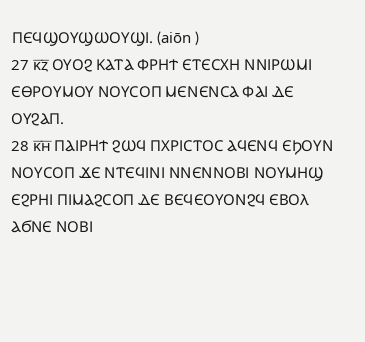ⲠⲈϤϢⲞⲨϢⲰⲞⲨϢⲒ. (aiōn )
27 ⲕ̅ⲍ̅ ⲞⲨⲞϨ ⲔⲀⲦⲀ ⲪⲢⲎϮ ⲈⲦⲈⲤⲬⲎ ⲚⲚⲒⲢⲰⲘⲒ ⲈⲐⲢⲞⲨⲘⲞⲨ ⲚⲞⲨⲤⲞⲠ ⲘⲈⲚⲈⲚⲤⲀ ⲪⲀⲒ ⲆⲈ ⲞⲨϨⲀⲠ.
28 ⲕ̅ⲏ̅ ⲠⲀⲒⲢⲎϮ ϨⲰϤ ⲠⲬⲢⲒⲤⲦⲞⲤ ⲀϤⲈⲚϤ ⲈϦⲞⲨⲚ ⲚⲞⲨⲤⲞⲠ ϪⲈ ⲚⲦⲈϤⲒⲚⲒ ⲚⲚⲈⲚⲚⲞⲂⲒ ⲚⲞⲨⲘⲎϢ ⲈϨⲢⲎⲒ ⲠⲒⲘⲀϨⲤⲞⲠ ⲆⲈ ⲂⲈϤⲈⲞⲨⲞⲚϨϤ ⲈⲂⲞⲖ ⲀϬⲚⲈ ⲚⲞⲂⲒ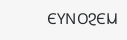ⲈⲨⲚⲞϨⲈⲘ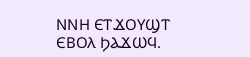ⲚⲚⲎ ⲈⲦϪⲞⲨϢⲦ ⲈⲂⲞⲖ ϦⲀϪⲰϤ.